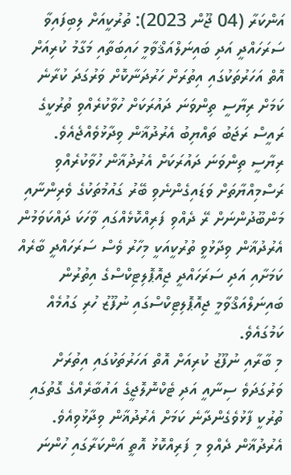އަންކަރާ (04 ޖޫން 2023): ތުރުކީއަށް ލިބިފައިވާ ސަރަހައްދީ އަދި ބައިނަލްއަޤްވާމީ ހައިބަތާއި މަގާމު ކުރިއަށް އޮތް އަހަރުތަކުގައި އިތުރަށް ހަރުދަނާކޮށް ވަރުގަދަ ކުރާނެ ކަމަށް ރިޔާސީ ތިންވަނަ ދައުރަކަށް ހުވާކުރެއްވި ތުރުކީގެ ރައީސް ރަޖަބު ތައްޔިބު އެރުދުޣާން ވިދާޅުވެއްޖެއެވެ.
ރިޔާސީ ތިންވަނަ ދައުރަކަށް އެރުދުޣާން ހުވާކުރެއްވި ރަސްމިއްޔާތަށް ވަޑައިގެންނެވި ބޭރު ގައުމުތަކުގެ ވެރިންނާއި މަންބޫދުންނަށް ރޭ ދެއްވި ފަރިއްކޮޅެއްގައި ވާހަކަ ދައްކަވަމުން އެރުދުޣާން ވިދާޅުވީ ތުރުކީއަކީ މިހާރު ވެސް ސަރަހައްދީ ބާރެއް ކަމަށާއި އަދި ސަރަހައްދީ ޖިއޮޕޮލިޓިކްސްގެ އިތުރުން ބައިނަލްއަޤްވާމީ ޖިއޮޕޮލިޓިކްސްގައި ނުފޫޒު ހުރި ގައުމެއް ކަމުގައެވެ.
މި ބާރާއި ނުފޫޒު ކުރިއަށް އޮތް އަހަރުތަކުގައި އިތުރަށް ވަރުގަދަވެ ސިނާއީ އަދި ޓެކްނޮލޮޖީގެ އައުބާރެއްގެ ގޮތުގައި ތުރުކީ ފާޅުވެގެންދާނެ ކަމަށް އެރުދުޣާން ވިދާޅުވިއެވެ. އެރުދުޣާން ދެއްވި މި ފަރިއްކޮޅު އޮތީ އަންކަރާގައި ހުންނަ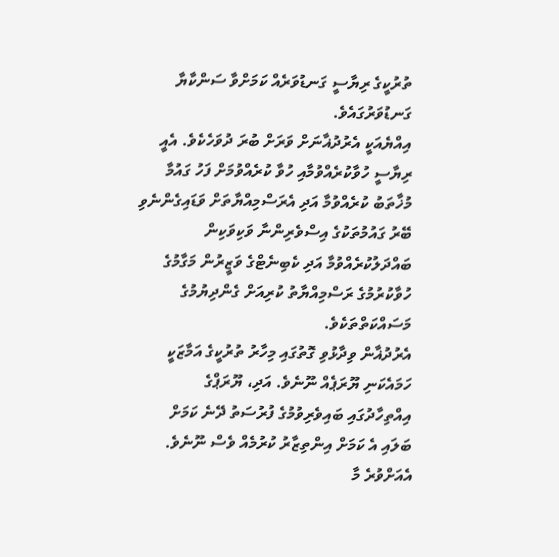ތުރުކީގެ ރިޔާސީ ގަނޑުވަރެއް ކަމަށްވާ ސަންކާޔާ ގަނޑުވަރުގައެވެ.
އިއްޔެއަކީ އެރުދުޣާނަށް ވަރަށް ބުރަ ދުވަހެކެވެ. އެއީ ރިޔާސީ ހުވާކުރެއްވުމާއި ހުވާ ކުރެއްވުމަށް ފަހު ގައުމާ މުޚާތަބު ކުރެއްވުމާ އަދި އެރަސްމިއްޔާތަށް ވަޑައިގެންނެވި ބޭރު ގައުމުތަކުގެ އިސްވެރިންނާ ވަކިވަކިން ބައްދަލުކުރެއްވުމާ އަދި ކެބިނެޓްގެ ވަޒީރުން މަގާމުގެ ހުވާކުރުމުގެ ރަސްމިއްޔާތު ކުރިއަށް ގެންދިޔުމުގެ މަސައްކަތްތަކެވެ.
އެރުދުޣާން ވިދާޅުވި ގޮތުގައި މިހާރު ތުރުކީގެ އަމާޒަކީ ހަމައެކަނި ޔޫރަޕެއް ނޫނެވެ. އަދި، ޔޫރަޕްގެ އިއްތިހާދުގައި ބައިވެރިވުމުގެ ފުރުސަތު ދޭނެ ކަމަށް ބަލައި އެ ކަމަށް އިންތިޒާރު ކުރުމެއް ވެސް ނޫނެވެ. އެއަށްވުރެ މާ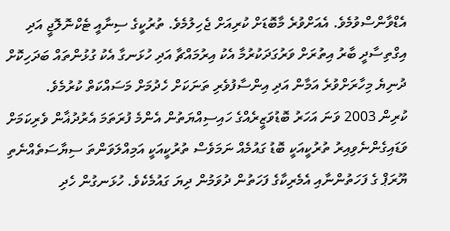އެޑްވާންސްވުމެވެ. އެއަށްވުރެ މާބޮޑަށް ކުރިއަށް ޖެހިލުމެވެ. ތުރުކީގެ ސިނާއީ ޓެކްނޮލޮޖީ އަދި އިގްތިސާދީ ބާރު އިތުރަށް ވަރުގަދަކުރުމާ އެކު އިރުމައްޗާ އަދި ހުޅަނގާ އެކު ގުޅުންތައް ބަދަހިކޮށް ދުނިޔެ މިހާރަށްވުރެ އަމާން އަދި އިންސާފުވެރި ތަނަކަށް ހެދުމަށް މަސައްކަތް ކުރުމެވެ.
ކުރިން 2003 ވަނަ އަހަރު ބޮޑުވަޒީރެއްގެ ހައިސިއްޔަތުން އެންމެ ފުރަތަމަ އެރުދުޣާން ވެރިކަމަށް ވަޑައިގެންނެވިއިރު ތުރުކީއަކީ ބޮޑު ގައުމެއް ނަމަވެސް ތުރުކީއަކީ އަމިއްލަވަންތަ ސިޔާސަތެއްނެތި ޔޫރަޕް ގެ ފަހަތުންނާއި އެމެރިކާގެ ފަހަތުން ދުވަމުން ދިޔަ ގައުމެކެވެ. ހުޅަނގުން ހެދި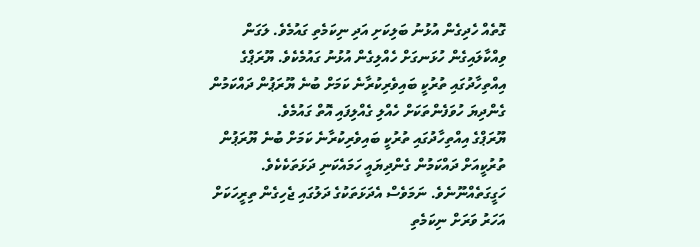ގޮތެއް ހެދިގެން އުޅުނު ބަލިކަށި އަދި ނިކަމެތި ގައުމެވެ. ލަގަން ވިއްކާލައިގެން ހުޅަނގަށް ހެއްލިގެން އުޅުނު ގައުމެކެވެ. ޔޫރަޕްގެ އިއްތިހާދުގައި ތުރުކީ ބައިވެރިކުރާނެ ކަމަށް ބުނެ ޔޫރަޕުން ދައްކަމުން ގެންދިޔަ ހުވަފެންތަކަށް ހެއްލި ގެއްލިފައި އޮތް ގައުމެވެ.
ޔޫރަޕްގެ އިއްތިހާދުގައި ތުރުކީ ބައިވެރިކުރާނެ ކަމަށް ބުނެ ޔޫރަޕުން ތުރުކީއަށް ދައްކަމުން ގެންދިޔައީ ހަމައެކަނި ދަޅަތަކެކެވެ. ހަގީގަތެއްނޫނެވެ. ނަމަވެސް އެދަޅަތަކުގެ ދަލުގައި ޖެހިގެން ތިރީހަކަށް އަހަރު ވަރަށް ނިކަމެތި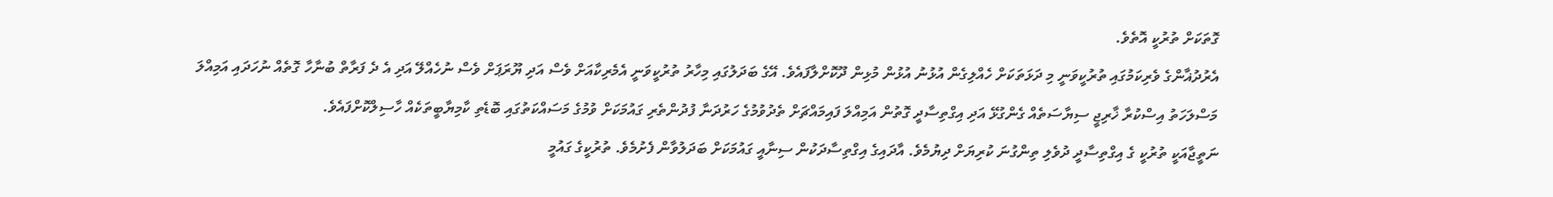ގޮތަކަށް ތުރުކީ އޮތެވެ.
އެރުދުޣާންގެ ވެރިކަމުގައި ތުރުކީވަނީ މި ދަޅަތަކަށް ހެއްލިގެން އުޅުނު އުޅުން މުޅިން ދޫކޮށްލާފައެވެ. އޭގެ ބަދަލުގައި މިހާރު ތުރުކީވަނީ އެމެރިކާއަށް ވެސް އަދި ޔޫރަޕަށް ވެސް ނުހެއްލޭ އަދި އެ ދެ ފަރާތް ބުނާހާ ގޮތެއް ނުހަދައި އަމިއްލަ މަސްލަހަތު އިސްކުރާ ޚާރިޖީ ސިޔާސަތެއް ގެންގުޅޭ އަދި އިގްތިސާދީ ގޮތުން އަމިއްލަ ފައިމައްޗަށް ތެދުވުމުގެ ހަރުދަނާ ފުދުންތެރި ގައުމަކަށް ވުމުގެ މަސައްކަތުގައި ބޮޑެތި ކާމިޔާބީތަކެއް ހާސިލްކޮށްފައެވެ.
ނަތީޖާއަކީ ތުރުކީ ގެ އިގްތިސާދީ ދުވެލި ތިންގުނަ ކުރިޔަށް ދިޔުމެވެ. އާދައިގެ އިގްތިސާދަކުން ސިނާއީ ގައުމަކަށް ބަދަލުވާން ފެށުމެވެ. ތުރުކީގެ ގައުމީ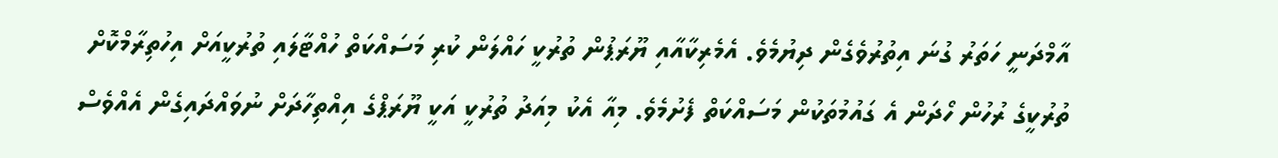އާމްދަނީ ހަތަރު ގުނަ އިތުރުވެގެން ދިޔުމެވެ. އެމެރިކާއާއި ޔޫރަޕުން ތުރުކީ ހައްލަން ކުރި މަސައްކަތް ހުއްޓާލައި ތުރުކީއަށް އިހުތިރާމްކޮށް ތުރުކީގެ ރުހުން ހޯދަން އެ ގައުމުތަކުން މަސައްކަތް ފެށުމެވެ. މިއާ އެކު މިއަދު ތުރުކީ އަކީ ޔޫރަޕްގެ އިއްތިހާދަށް ނުވައްދައިގެން އެއްވެސް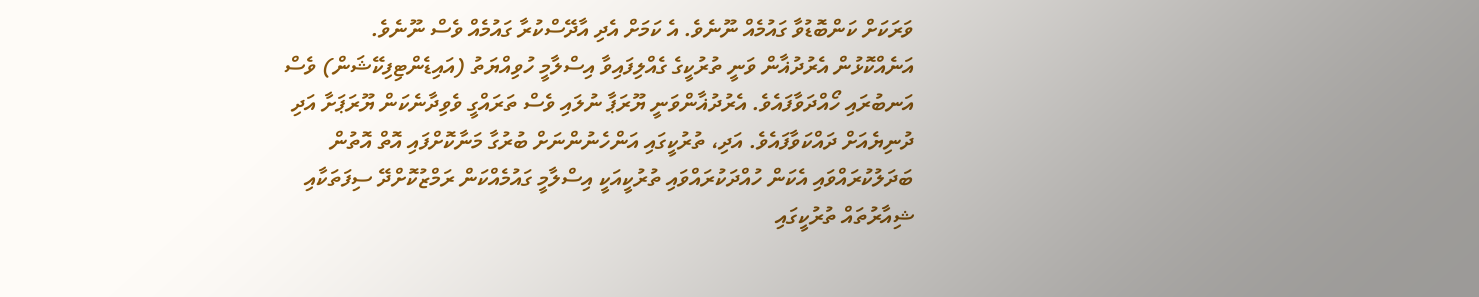ވަރަކަށް ކަންބޮޑުވާ ގައުމެއް ނޫނެވެ. އެ ކަމަށް އެދި އާދޭސްކުރާ ގައުމެއް ވެސް ނޫނެވެ.
އަނެއްކޮޅުން އެރުދުޣާން ވަނީ ތުރުކީގެ ގެއްލިފައިވާ އިސްލާމީ ހުވިއްޔަތު (އައިޑެންޓިފިކޭޝަން) ވެސް އަނބުރައި ހޯއްދަވާފައެވެ. އެރުދުޣާންވަނީ ޔޫރަޕާ ނުލައި ވެސް ތަރައްގީ ވެވިދާނެކަން ޔޫރަޕަށާ އަދި ދުނިޔެއަށް ދައްކަވާފައެވެ. އަދި، ތުރުކީގައި އަންހެނުންނަށް ބުރުގާ މަނާކޮށްފައި އޮތް އޮތުން ބަދަލުކުރައްވައި އެކަން ހުއްދަކުރައްވައި ތުރުކީއަކީ އިސްލާމީ ގައުމެއްކަން ރަމްޒުކޮށްދޭ ސިފަތަކާއި ޝިއާރުތައް ތުރުކީގައި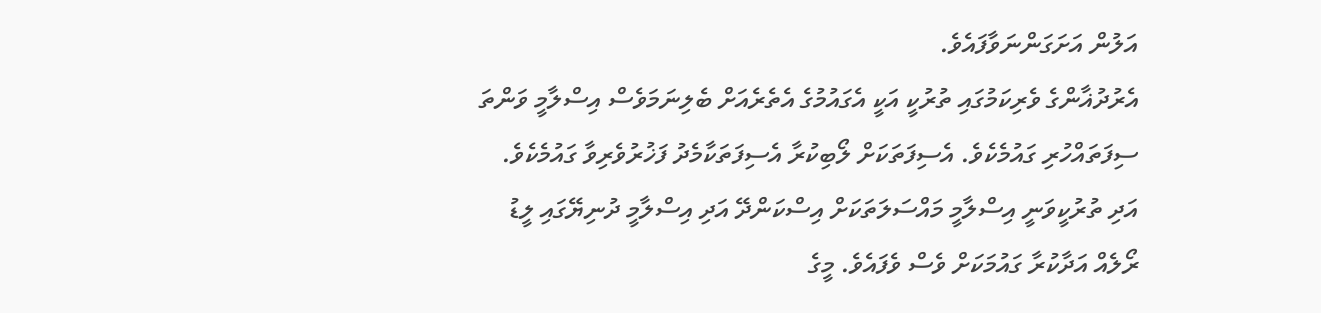އަލުން އަށަގަންނަވާފައެވެ.
އެރުދުޣާންގެ ވެރިކަމުގައި ތުރުކީ އަކީ އެގައުމުގެ އެތެރެއަށް ބެލިނަމަވެސް އިސްލާމީ ވަންތަ ސިފަތައްހުރި ގައުމެކެވެ. އެސިފަތަކަށް ލޯބިކުރާ އެސިފަތަކާމެދު ފަޚުރުވެރިވާ ގައުމެކެވެ. އަދި ތުރުކީވަނީ އިސްލާމީ މައްސަލަތަކަށް އިސްކަންދޭ އަދި އިސްލާމީ ދުނިޔޭގައި ލީޑު ރޯލެއް އަދާކުރާ ގައުމަކަށް ވެސް ވެފައެވެ. މީގެ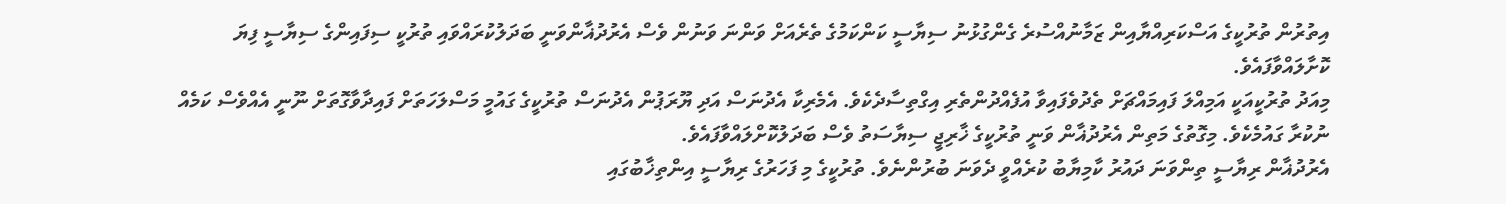އިތުރުން ތުރުކީގެ އަސްކަރިއްޔާއިން ޒަމާނުއްސުރެ ގެންގުޅުނު ސިޔާސީ ކަންކަމުގެ ތެރެއަށް ވަންނަ ވަނުން ވެސް އެރުދުޣާންވަނީ ބަދަލުކުރައްވައި ތުރުކީ ސިފައިންގެ ސިޔާސީ ފިޔަ ކޮށާލައްވާފައެވެ.
މިއަދު ތުރުކީއަކީ އަމިއްލަ ފައިމައްޗަށް ތެދުވެފައިވާ އުފެއްދުންތެރި އިގްތިސާދެކެވެ. އެމެރިކާ އެދުނަސް އަދި ޔޫރަޕުން އެދުނަސް ތުރުކީގެ ގައުމީ މަސްލަހަތަށް ފައިދާވާގޮތަށް ނޫނީ އެއްވެސް ކަމެއް ނުކުރާ ގައުމެކެވެ. މިގޮތުގެ މަތިން އެރުދުޣާން ވަނީ ތުރުކީގެ ޚާރިޖީ ސިޔާސަތު ވެސް ބަދަލުކޮށްލައްވާފައެވެ.
އެރުދުޣާން ރިޔާސީ ތިންވަނަ ދައުރު ކާމިޔާބު ކުރެއްވީ ދެވަނަ ބުރުންނެވެ. ތުރުކީގެ މި ފަހަރުގެ ރިޔާސީ އިންތިޚާބުގައި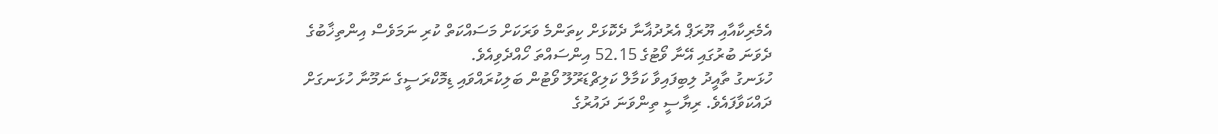އެމެރިކާއާއި ޔޫރަޕް އެރުދުޣާނާ ދެކޮޅަށް ކިތަންމެ ވަރަކަށް މަސައްކަތް ކުރި ނަމަވެސް އިންތިޚާބުގެ ދެވަނަ ބުރުގައި އޭނާ ވޯޓުގެ 52.15 އިންސައްތަ ހޯއްދެވިއެވެ.
ހުޅަނގު ތާއީދު ލިބިފައިވާ ކަމާލް ކަލިޗްޑަރޫލޫ ވޯޓުން ބަލިކުރައްވައި ޑިމޮކްރަސީގެ ނަމޫނާ ހުޅަނގަށް ދައްކަވާފައެވެ. ރިޔާސީ ތިންވަނަ ދައުރުގެ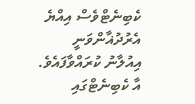ކެބިނެޓްވެސް އިއްޔެ އެރުދުޣާންވަނީ އިއުލާނު ކުރައްވާފައެވެ. އާ ކެބިނެޓްގައި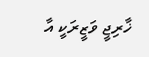ޚާރިޖީ ވަޒީރަކީ އާ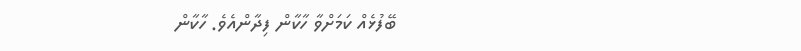ބޭފުޅެއް ކަމަށްވާ ހާކާން ފިދާންއެވެ. ހާކާން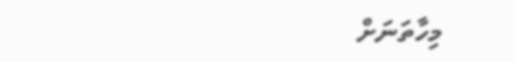މިހާތަނަށް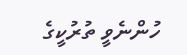ހުންނެވީ ތުރުކީގެ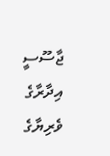ޖާސޫސީ އިދާރާގެ ވެރިޔާގެ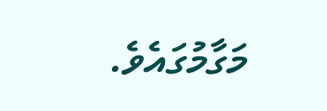މަގާމުގައެވެ.